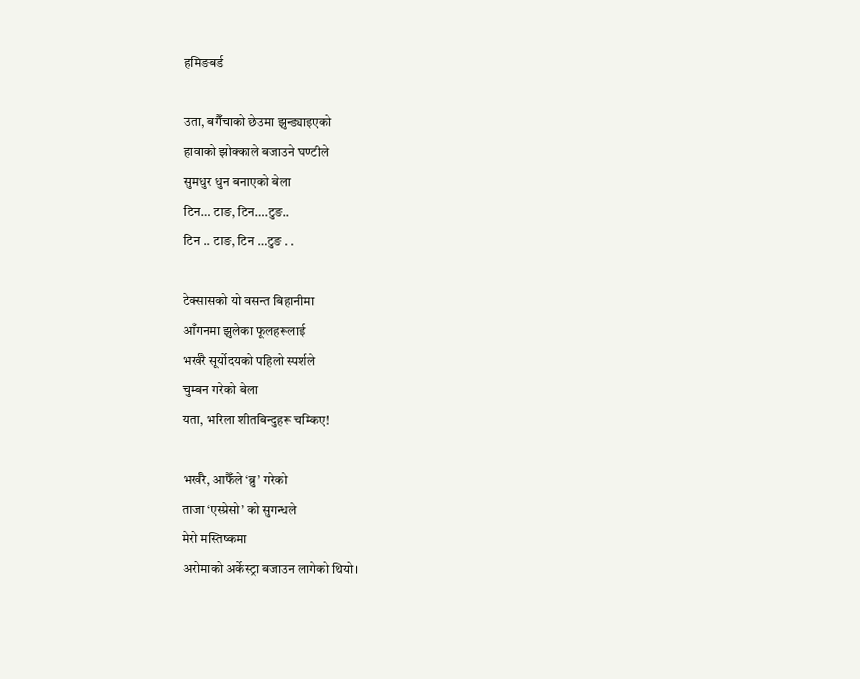हमिङबर्ड

उता, बगैँचाको छेउमा झुन्ड्याइएको
हावाको झोक्काले बजाउने घण्टीले
सुमधुर धुन बनाएको बेला
टिन… टाङ, टिन….टुङ..
टिन .. टाङ, टिन …टुङ . .

टेक्सासको यो वसन्त बिहानीमा
आँगनमा झुलेका फूलहरूलाई
भर्खरै सूर्योदयको पहिलो स्पर्शले
चुम्बन गरेको बेला
यता, भरिला शीतबिन्दुहरू चम्किए!

भर्खरै, आफैँले ‘ब्रु’ गरेको
ताजा ‘एस्प्रेसो’ को सुगन्धले
मेरो मस्तिष्कमा
अरोमाको अर्केस्ट्रा बजाउन लागेको थियो।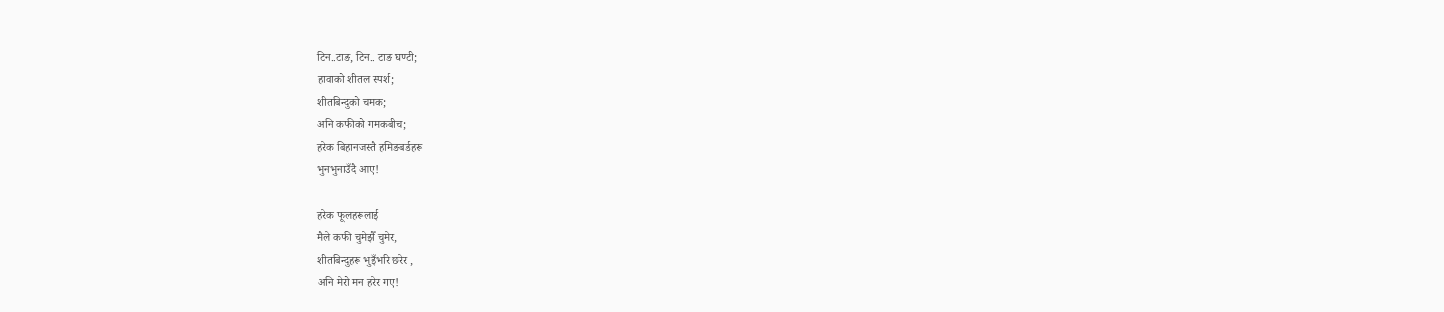टिन..टाङ, टिन.. टाङ घण्टी;
हावाको शीतल स्पर्श;
शीतबिन्दुको चमक;
अनि कफीको गमकबीच;
हरेक बिहानजस्तै हमिङबर्डहरू
भुनभुनाउँदै आए!

हरेक फूलहरूलाई
मैले कफी चुमेझैँ चुमेर,
शीतबिन्दुहरू भुइँभरि छरेर ,
अनि मेरो मन हरेर गए!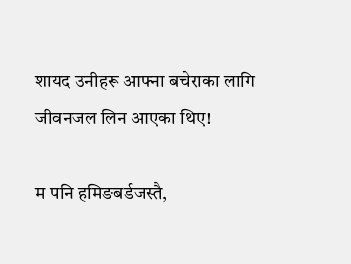शायद उनीहरू आफ्ना बचेराका लागि
जीवनजल लिन आएका थिए!

म पनि हमिङबर्डजस्तै,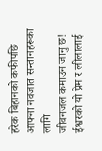हरेक बिहानको कफीपछि
आफ्ना नवजात सन्तानहरूका लागि
जीवनजल कमाउन जानु छ!
ईश्वरको यो प्रेम र लीलालाई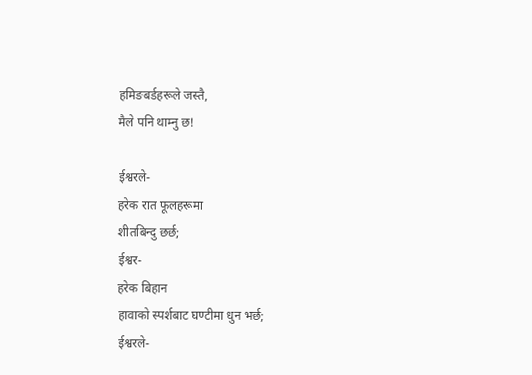हमिङबर्डहरूले जस्तै,
मैले पनि थाम्नु छ!

ईश्वरले-
हरेक रात फूलहरूमा
शीतबिन्दु छर्छ;
ईश्वर-
हरेक बिहान
हावाको स्पर्शबाट घण्टीमा धुन भर्छ;
ईश्वरले-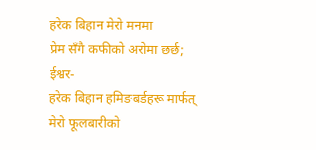हरेक बिहान मेरो मनमा
प्रेम सँगै कफीको अरोमा छर्छ;
ईश्वर-
हरेक बिहान हमिङबर्डहरू मार्फत्
मेरो फूलबारीको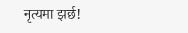नृत्यमा झर्छ!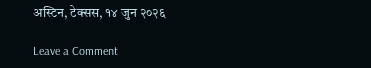अस्टिन, टेक्सस, १४ जुन २०२६

Leave a Comment